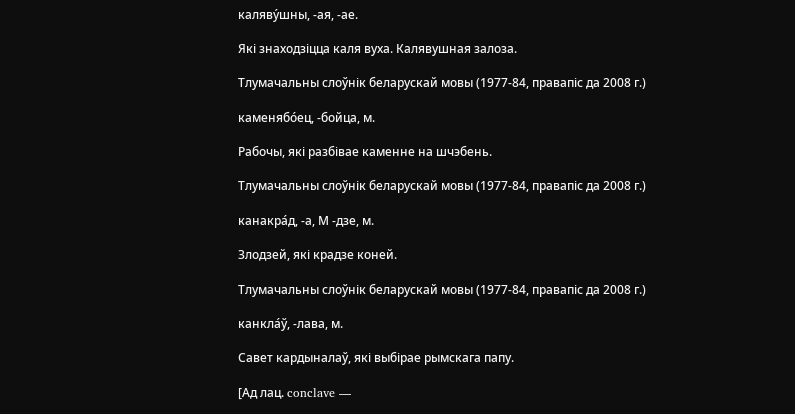каляву́шны, ‑ая, ‑ае.

Які знаходзіцца каля вуха. Калявушная залоза.

Тлумачальны слоўнік беларускай мовы (1977-84, правапіс да 2008 г.)

каменябо́ец, ‑бойца, м.

Рабочы, які разбівае каменне на шчэбень.

Тлумачальны слоўнік беларускай мовы (1977-84, правапіс да 2008 г.)

канакра́д, ‑а, М ‑дзе, м.

Злодзей, які крадзе коней.

Тлумачальны слоўнік беларускай мовы (1977-84, правапіс да 2008 г.)

канкла́ў, ‑лава, м.

Савет кардыналаў, які выбірае рымскага папу.

[Ад лац. conclave —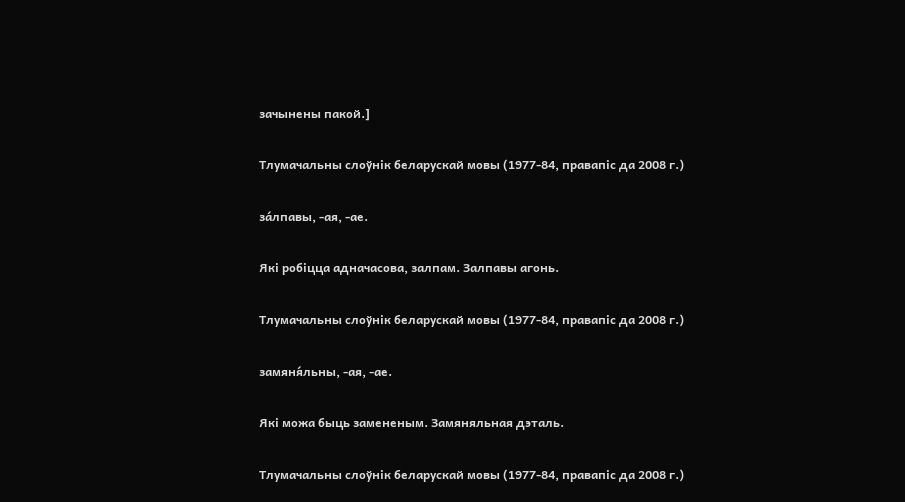зачынены пакой.]

Тлумачальны слоўнік беларускай мовы (1977-84, правапіс да 2008 г.)

за́лпавы, ‑ая, ‑ае.

Які робіцца адначасова, залпам. Залпавы агонь.

Тлумачальны слоўнік беларускай мовы (1977-84, правапіс да 2008 г.)

замяня́льны, ‑ая, ‑ае.

Які можа быць замененым. Замяняльная дэталь.

Тлумачальны слоўнік беларускай мовы (1977-84, правапіс да 2008 г.)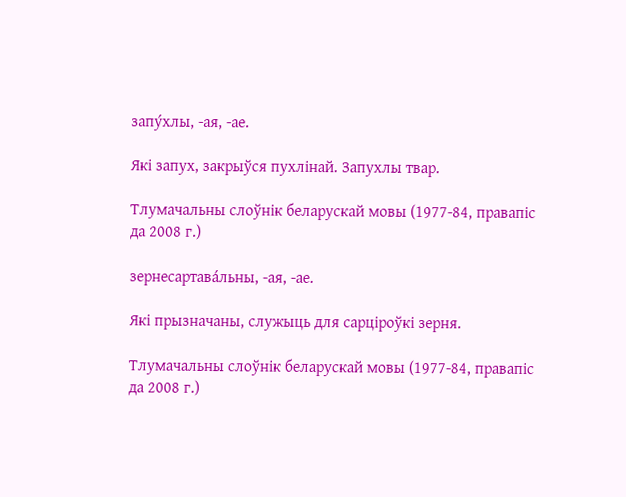запу́хлы, ‑ая, ‑ае.

Які запух, закрыўся пухлінай. Запухлы твар.

Тлумачальны слоўнік беларускай мовы (1977-84, правапіс да 2008 г.)

зернесартава́льны, ‑ая, ‑ае.

Які прызначаны, служыць для сарціроўкі зерня.

Тлумачальны слоўнік беларускай мовы (1977-84, правапіс да 2008 г.)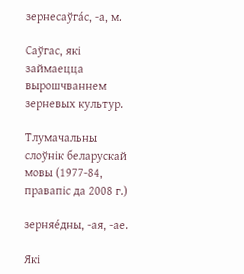зернесаўга́с, ‑а, м.

Саўгас, які займаецца вырошчваннем зерневых культур.

Тлумачальны слоўнік беларускай мовы (1977-84, правапіс да 2008 г.)

зерняе́дны, ‑ая, ‑ае.

Які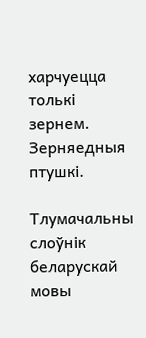харчуецца толькі зернем. Зерняедныя птушкі.

Тлумачальны слоўнік беларускай мовы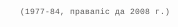(1977-84, правапіс да 2008 г.)